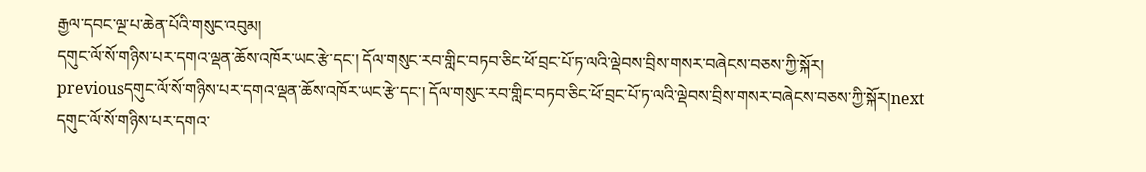རྒྱལ་དབང་ལྔ་པ་ཆེན་པོའི་གསུང་འབུམ།
དགུང་ལོ་སོ་གཉིས་པར་དགའ་ལྡན་ཆོས་འཁོར་ཡང་རྩེ་དང་། དོལ་གསུང་རབ་གླིང་བཏབ་ཅིང་ཕོ་བྲང་པོ་ཏ་ལའི་ལྡེབས་བྲིས་གསར་བཞེངས་བཅས་ཀྱི་སྐོར།
previousདགུང་ལོ་སོ་གཉིས་པར་དགའ་ལྡན་ཆོས་འཁོར་ཡང་རྩེ་དང་། དོལ་གསུང་རབ་གླིང་བཏབ་ཅིང་ཕོ་བྲང་པོ་ཏ་ལའི་ལྡེབས་བྲིས་གསར་བཞེངས་བཅས་ཀྱི་སྐོར།next
དགུང་ལོ་སོ་གཉིས་པར་དགའ་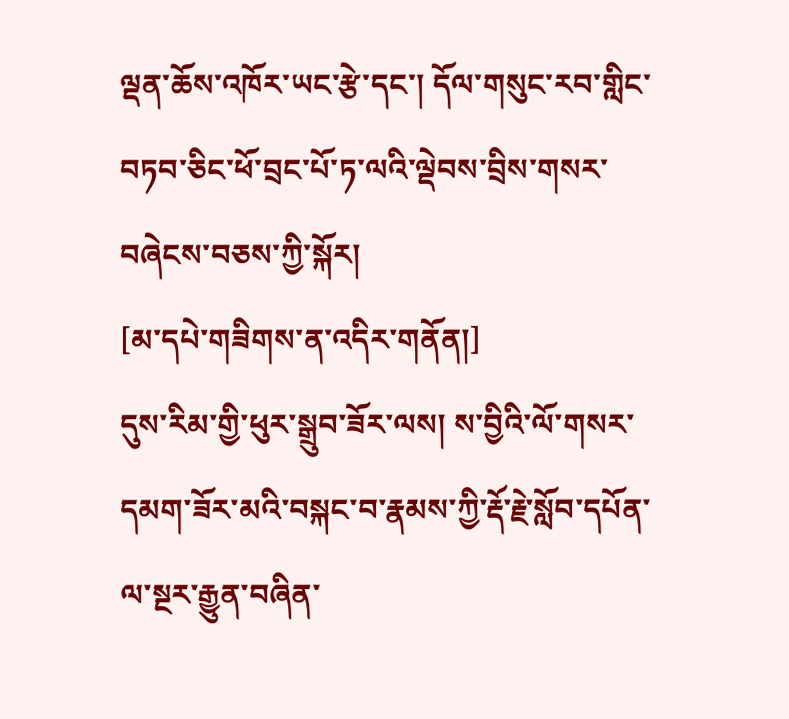ལྡན་ཆོས་འཁོར་ཡང་རྩེ་དང་། དོལ་གསུང་རབ་གླིང་བཏབ་ཅིང་ཕོ་བྲང་པོ་ཏ་ལའི་ལྡེབས་བྲིས་གསར་བཞེངས་བཅས་ཀྱི་སྐོར།
[མ་དཔེ་གཟིགས་ན་འདིར་གནོན།]
དུས་རིམ་གྱི་ཕུར་སྒྲུབ་ཟོར་ལས། ས་བྱིའི་ལོ་གསར་དམག་ཟོར་མའི་བསྐང་བ་རྣམས་ཀྱི་རྡོ་རྗེ་སློབ་དཔོན་ལ་སྔར་རྒྱུན་བཞིན་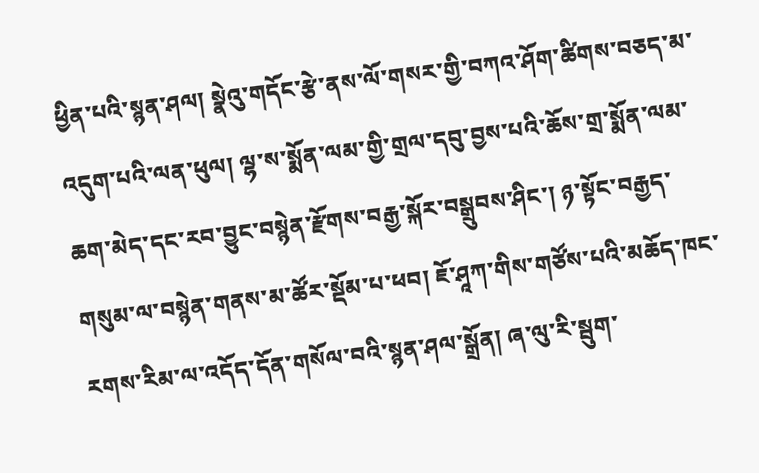ཕྱིན་པའི་སྙན་ཤལ། སྣེའུ་གདོང་རྩེ་ནས་ལོ་གསར་གྱི་བཀའ་ཤོག་ཚིགས་བཅད་མ་འདུག་པའི་ལན་ཕུལ། ལྷ་ས་སྨོན་ལམ་གྱི་གྲལ་དབུ་བྱས་པའི་ཆོས་གྲ་སྨོན་ལམ་ཆག་མེད་དང་རབ་བྱུང་བསྙེན་རྫོགས་བརྒྱ་སྐོར་བསྒྲུབས་ཤིང་། ཉ་སྟོང་བརྒྱད་གསུམ་ལ་བསྙེན་གནས་མ་ཚོར་སྡོམ་པ་ཕབ། ཇོ་ཤཱཀ་གིས་གཙོས་པའི་མཆོད་ཁང་རགས་རིམ་ལ་འདོད་དོན་གསོལ་བའི་སྙན་ཤལ་སྒྲོན། ཞ་ལུ་རི་སྦུག་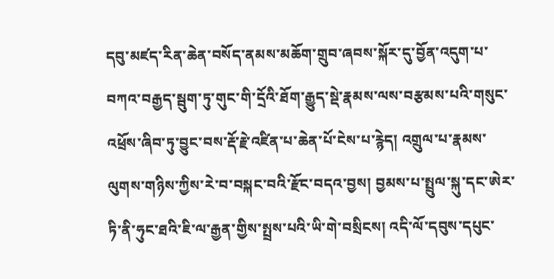དབུ་མཛད་རིན་ཆེན་བསོད་ནམས་མཆོག་གྲུབ་ཞབས་སྐོར་དུ་བྱོན་འདུག་པ་བཀའ་བརྒྱད་སྦུག་ཏུ་གུང་གི་དྲོའི་ཐོག་རྒྱུད་སྡེ་རྣམས་ལས་བརྩམས་པའི་གསུང་འཕྲོས་ཞིབ་ཏུ་བྱུང་བས་རྡོ་རྗེ་འཛིན་པ་ཆེན་པོ་ངེས་པ་རྙེད། འགྲུལ་པ་རྣམས་ལུགས་གཉིས་ཀྱིས་རེ་བ་བསྐང་བའི་རྫོང་བདའ་བྱས། བྱམས་པ་སྤྲུལ་སྐུ་དང་ཨེར་ཏི་ནི་ཧུང་ཐའི་ཇི་ལ་རྒྱན་གྱིས་སྤྲས་པའི་ཡི་གེ་བསྲིངས། འདི་ལོ་དབུས་དཔུང་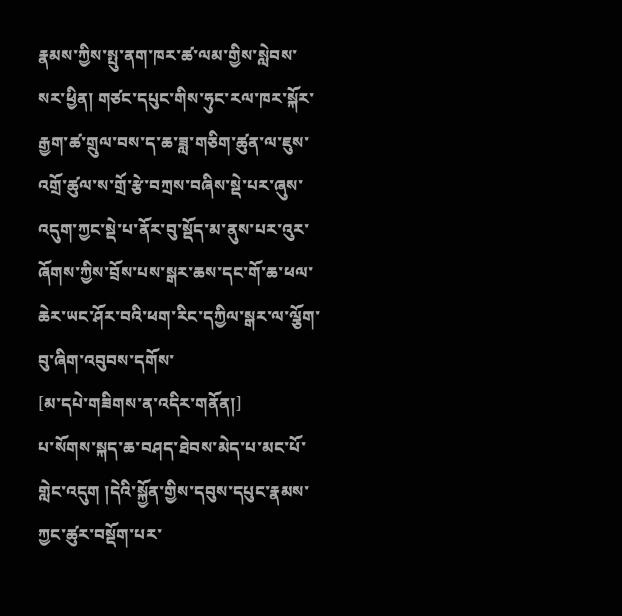རྣམས་ཀྱིས་སྤུ་ནག་ཁར་ཚ་ལམ་གྱིས་སླེབས་སར་ཕྱིན། གཙང་དཔུང་གིས་ཧུང་རལ་ཁར་སྐོར་རྒྱག་ཚ་གྲུལ་བས་ད་ཆ་ཟླ་གཅིག་ཚུན་ལ་ཇུས་འགྲོ་ཚུལ་ས་གྲོ་རྩེ་བཀྲས་བཞིས་སྡེ་པར་ཞུས་འདུག་ཀྱང་སྡེ་པ་ནོར་བུ་སྡོད་མ་ནུས་པར་འུར་ཞོགས་ཀྱིས་བྲོས་པས་སྒར་ཆས་དང་གོ་ཆ་ཕལ་ཆེར་ཡང་ཤོར་བའི་ཕག་རིང་དཀྱིལ་སྒར་ལ་ལྕོག་བུ་ཞིག་འབུབས་དགོས་
[མ་དཔེ་གཟིགས་ན་འདིར་གནོན།]
པ་སོགས་སྐད་ཆ་བཤད་ཐེབས་མེད་པ་མང་པོ་གླེང་འདུག །དེའི་སྐྱོན་གྱིས་དབུས་དཔུང་རྣམས་ཀྱང་ཚུར་བསྡོག་པར་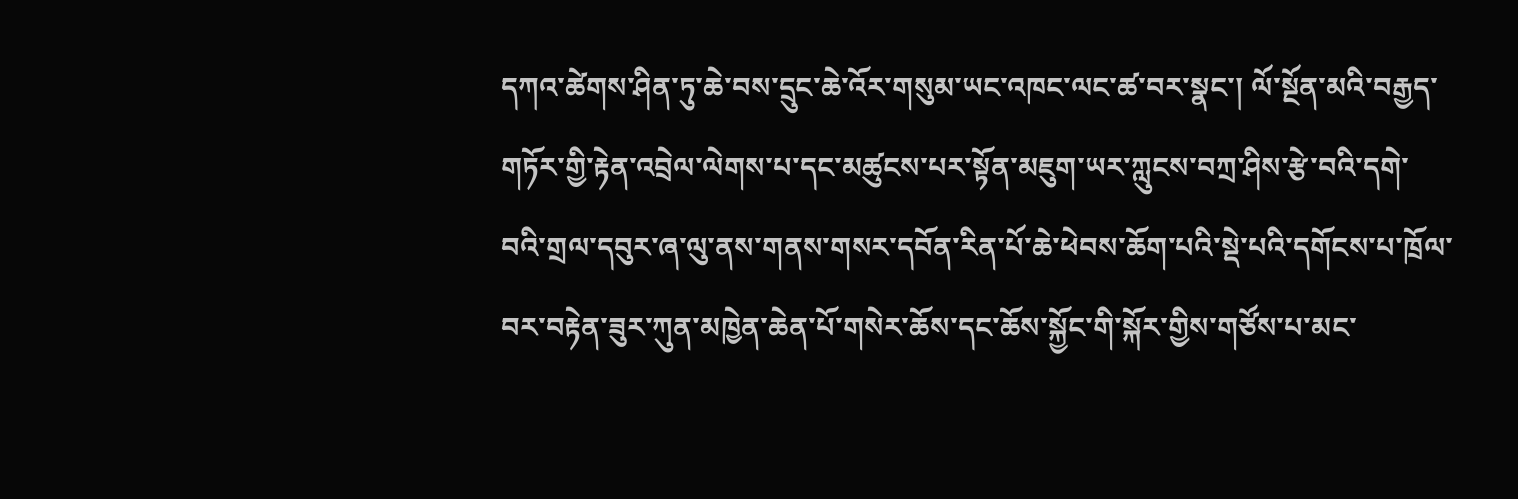དཀའ་ཚེགས་ཤིན་ཏུ་ཆེ་བས་དྲུང་ཆེ་འོར་གསུམ་ཡང་འཁང་ལང་ཚ་བར་སྣང་། ལོ་སྔོན་མའི་བརྒྱད་གཏོར་གྱི་རྟེན་འབྲེལ་ལེགས་པ་དང་མཚུངས་པར་སྟོན་མཇུག་ཡར་ཀླུངས་བཀྲ་ཤིས་རྩེ་བའི་དགེ་བའི་གྲལ་དབུར་ཞ་ལུ་ནས་གནས་གསར་དབོན་རིན་པོ་ཆེ་ཕེབས་ཆོག་པའི་སྡེ་པའི་དགོངས་པ་ཁྲོལ་བར་བརྟེན་ཟུར་ཀུན་མཁྱེན་ཆེན་པོ་གསེར་ཆོས་དང་ཆོས་སྐྱོང་གི་སྐོར་གྱིས་གཙོས་པ་མང་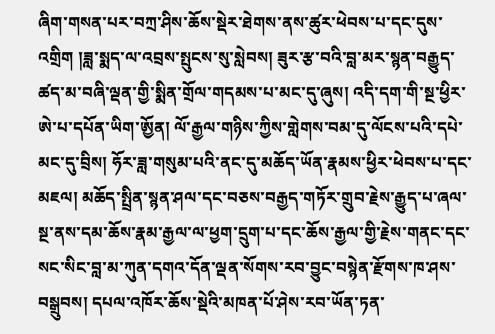ཞིག་གསན་པར་བཀྲ་ཤིས་ཆོས་སྡེར་ཐེགས་ནས་ཚུར་ཕེབས་པ་དང་དུས་འགྲིག །ཟླ་སྨད་ལ་འབྲས་སྤུངས་སུ་སླེབས། ཟུར་རྩ་བའི་བླ་མར་སྙན་བརྒྱུད་ཚད་མ་བཞི་ལྡན་གྱི་སྨིན་གྲོལ་གདམས་པ་མང་དུ་ཞུས། འདི་དག་གི་སྔ་ཕྱིར་ཨེ་པ་དཔོན་ཡིག་ཨྱོན། ལོ་རྒྱལ་གཉིས་ཀྱིས་གླེགས་བམ་དུ་ལོངས་པའི་དཔེ་མང་དུ་བྲིས། ཧོར་ཟླ་གསུམ་པའི་ནང་དུ་མཆོད་ཡོན་རྣམས་ཕྱིར་ཕེབས་པ་དང་མཇལ། མཆོད་སྤྲིན་སྙན་ཤལ་དང་བཅས་བརྒྱད་གཏོར་གྲུབ་རྗེས་རྒྱུད་པ་ཞལ་སྔ་ནས་དམ་ཆོས་རྣམ་རྒྱལ་ལ་ཕྱག་དྲུག་པ་དང་ཆོས་རྒྱལ་གྱི་རྗེས་གནང་དང་སང་སིང་བླ་མ་ཀུན་དགའ་དོན་ལྡན་སོགས་རབ་བྱུང་བསྙེན་རྫོགས་ཁ་ཤས་བསྒྲུབས། དཔལ་འཁོར་ཆོས་སྡེའི་མཁན་པོ་ཤེས་རབ་ཡོན་ཏན་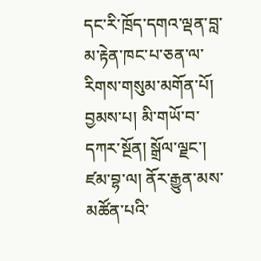དང་རི་ཁྲོད་དགའ་ལྡན་བླ་མ་རྟེན་ཁང་པ་ཅན་ལ་རིགས་གསུམ་མགོན་པོ། བྱམས་པ། མི་གཡོ་བ་དཀར་སྔོན། སྒྲོལ་ལྗང་། ཛམ་བྷ་ལ། ནོར་རྒྱུན་མས་མཚོན་པའི་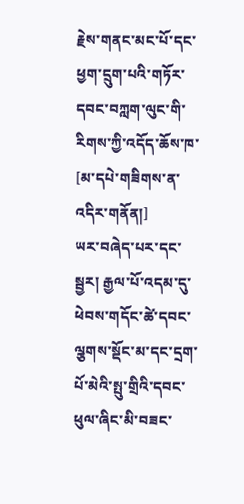རྗེས་གནང་མང་པོ་དང་ཕྱག་དྲུག་པའི་གཏོར་དབང་བཀླག་ལུང་གི་རིགས་ཀྱི་འདོད་ཆོས་ཁ་
[མ་དཔེ་གཟིགས་ན་འདིར་གནོན།]
ཡར་བཞེད་པར་དང་སྦྱར། རྒྱལ་པོ་འདམ་དུ་ཕེབས་གདོང་ཚེ་དབང་ལྕགས་སྡོང་མ་དང་དྲག་པོ་མེའི་སྤུ་གྲིའི་དབང་ཕུལ་ཞིང་མི་བཟང་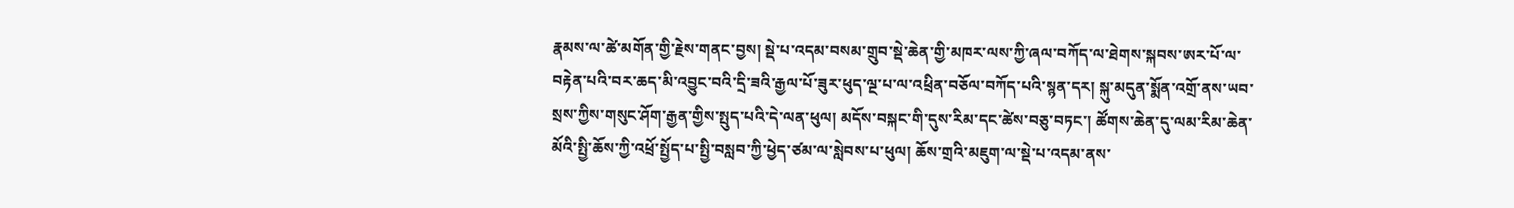རྣམས་ལ་ཚེ་མགོན་གྱི་རྗེས་གནང་བྱས། སྡེ་པ་འདམ་བསམ་གྲུབ་སྡེ་ཆེན་གྱི་མཁར་ལས་ཀྱི་ཞལ་བཀོད་ལ་ཐེགས་སྐབས་ཨར་པོ་ལ་བརྟེན་པའི་བར་ཆད་མི་འབྱུང་བའི་དྲི་ཟའི་རྒྱལ་པོ་ཟུར་ཕུད་ལྔ་པ་ལ་འཕྲིན་བཅོལ་བཀོད་པའི་སྙན་དར། སྐུ་མདུན་སྨོན་འགྲོ་ནས་ཡབ་སྲས་ཀྱིས་གསུང་ཤོག་རྒྱན་གྱིས་སྤུད་པའི་དེ་ལན་ཕུལ། མདོས་བསྐང་གི་དུས་རིམ་དང་ཚེས་བཅུ་བཏང་། ཚོགས་ཆེན་དུ་ལམ་རིམ་ཆེན་མོའི་སྤྱི་ཆོས་ཀྱི་འཕྲོ་སྤྱོད་པ་སྤྱི་བསླབ་ཀྱི་ཕྱེད་ཙམ་ལ་སླེབས་པ་ཕུལ། ཆོས་གྲའི་མཇུག་ལ་སྡེ་པ་འདམ་ནས་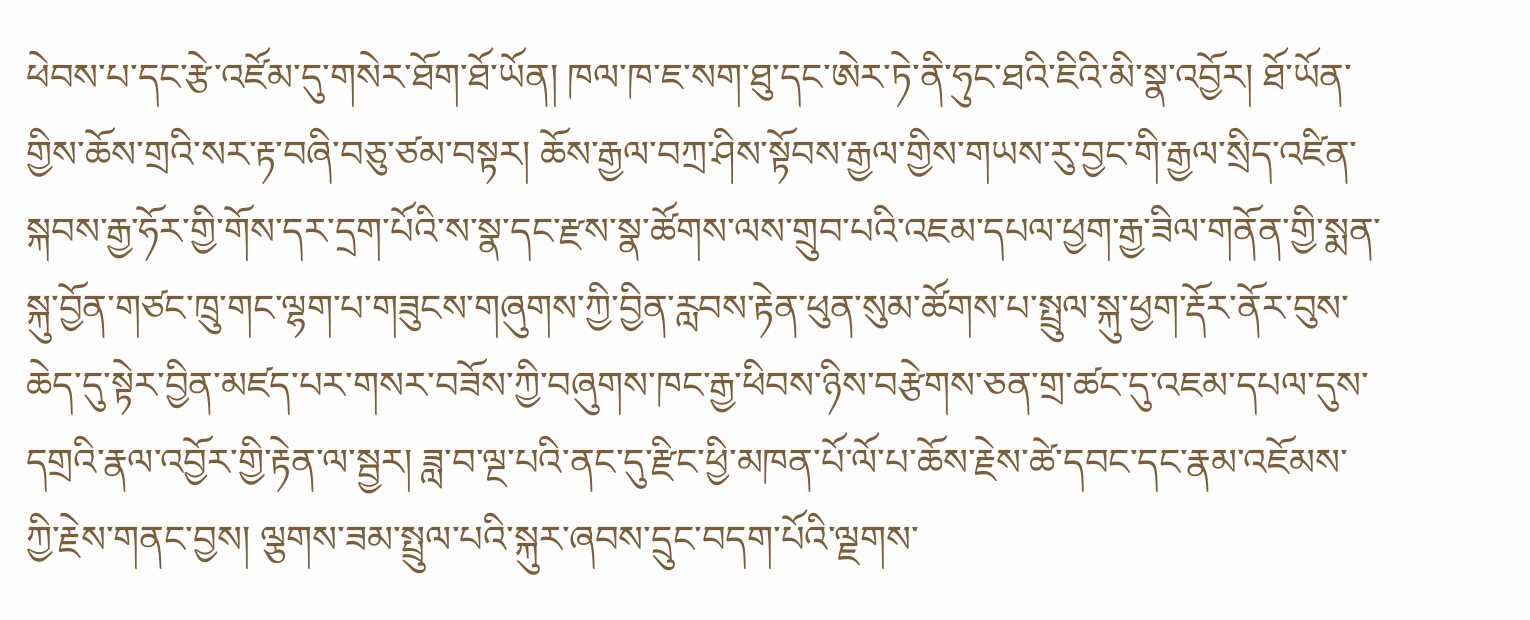ཕེབས་པ་དང་རྩེ་འཛོམ་དུ་གསེར་ཐོག་ཐོ་ཡོན། ཁལ་ཁ་ཇ་སག་ཐུ་དང་ཨེར་ཏེ་ནི་ཧུང་ཐའི་ཇིའི་མི་སྣ་འབྱོར། ཐོ་ཡོན་གྱིས་ཆོས་གྲའི་སར་རྟ་བཞི་བཅུ་ཙམ་བསྟར། ཆོས་རྒྱལ་བཀྲ་ཤིས་སྟོབས་རྒྱལ་གྱིས་གཡས་རུ་བྱང་གི་རྒྱལ་སྲིད་འཛིན་སྐབས་རྒྱ་ཧོར་གྱི་གོས་དར་དྲག་པོའི་ས་སྣ་དང་རྫས་སྣ་ཚོགས་ལས་གྲུབ་པའི་འཇམ་དཔལ་ཕྱག་རྒྱ་ཟིལ་གནོན་གྱི་སྨན་སྐུ་བྱོན་གཙང་ཁྲུ་གང་ལྷག་པ་གཟུངས་གཞུགས་ཀྱི་བྱིན་རླབས་རྟེན་ཕུན་སུམ་ཚོགས་པ་སྤྲུལ་སྐུ་ཕྱག་རྡོར་ནོར་བུས་ཆེད་དུ་སྟེར་བྱིན་མཛད་པར་གསར་བཟོས་ཀྱི་བཞུགས་ཁང་རྒྱ་ཕིབས་ཉིས་བརྩེགས་ཅན་གྲ་ཚང་དུ་འཇམ་དཔལ་དུས་དགྲའི་རྣལ་འབྱོར་གྱི་རྟེན་ལ་སྦྱར། ཟླ་བ་ལྔ་པའི་ནང་དུ་རྫིང་ཕྱི་མཁན་པོ་ལོ་པ་ཆོས་རྗེས་ཚེ་དབང་དང་རྣམ་འཇོམས་ཀྱི་རྗེས་གནང་བྱས། ལྕགས་ཟམ་སྤྲུལ་པའི་སྐུར་ཞབས་དྲུང་བདག་པོའི་ལྗགས་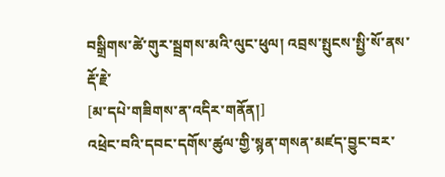བསྒྲིགས་ཚེ་གུར་སྦྲགས་མའི་ལུང་ཕུལ། འབྲས་སྤུངས་སྤྱི་སོ་ནས་རྡོ་རྗེ་
[མ་དཔེ་གཟིགས་ན་འདིར་གནོན།]
འཕྲེང་བའི་དབང་དགོས་ཚུལ་གྱི་སྙན་གསན་མཛད་བྱུང་བར་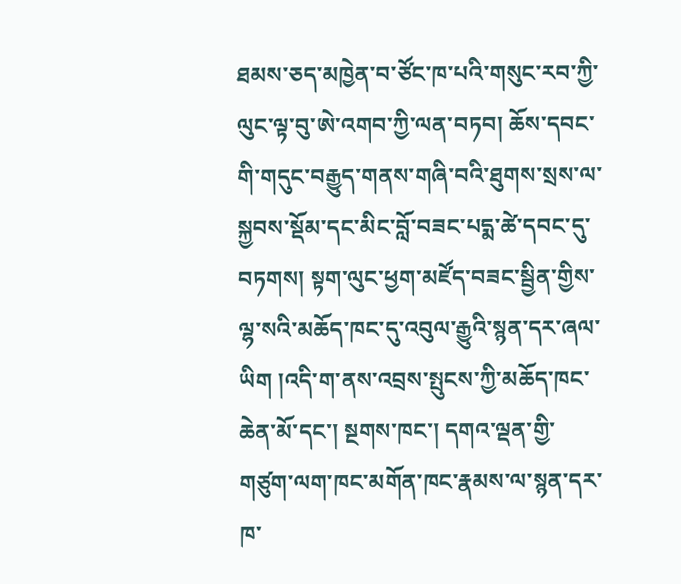ཐམས་ཅད་མཁྱེན་བ་ཙོང་ཁ་པའི་གསུང་རབ་ཀྱི་ལུང་ལྟ་བུ་ཨེ་འགབ་ཀྱི་ལན་བཏབ། ཆོས་དབང་གི་གདུང་བརྒྱུད་གནས་གཞི་བའི་ཐུགས་སྲས་ལ་སྐྱབས་སྡོམ་དང་མིང་བློ་བཟང་པདྨ་ཚེ་དབང་དུ་བཏགས། སྟག་ལུང་ཕྱག་མཛོད་བཟང་སྦྱིན་གྱིས་ལྷ་སའི་མཆོད་ཁང་དུ་འབུལ་རྒྱུའི་སྙན་དར་ཞལ་ཡིག །འདི་ག་ནས་འབྲས་སྤུངས་ཀྱི་མཆོད་ཁང་ཆེན་མོ་དང་། སྔགས་ཁང་། དགའ་ལྡན་གྱི་གཙུག་ལག་ཁང་མགོན་ཁང་རྣམས་ལ་སྙན་དར་ཁ་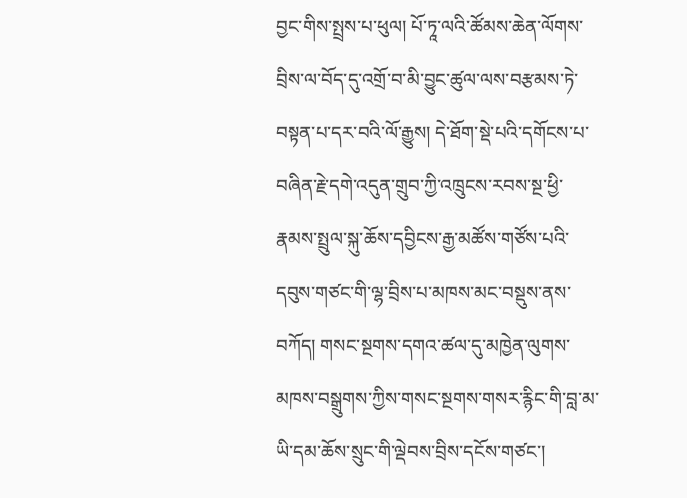བྱང་གིས་སྤྲས་པ་ཕུལ། པོ་ཏཱ་ལའི་ཚོམས་ཆེན་ལོགས་བྲིས་ལ་བོད་དུ་འགྲོ་བ་མི་བྱུང་ཚུལ་ལས་བརྩམས་ཏེ་བསྟན་པ་དར་བའི་ལོ་རྒྱུས། དེ་ཐོག་སྡེ་པའི་དགོངས་པ་བཞིན་རྗེ་དགེ་འདུན་གྲུབ་ཀྱི་འཁྲུངས་རབས་སྔ་ཕྱི་རྣམས་སྤྲུལ་སྐུ་ཆོས་དབྱིངས་རྒྱ་མཚོས་གཙོས་པའི་དབུས་གཙང་གི་ལྷ་བྲིས་པ་མཁས་མང་བསྡུས་ནས་བཀོད། གསང་སྔགས་དགའ་ཚལ་དུ་མཁྱེན་ལུགས་མཁས་བསྒྲུགས་ཀྱིས་གསང་སྔགས་གསར་རྙིང་གི་བླ་མ་ཡི་དམ་ཆོས་སྲུང་གི་ལྡེབས་བྲིས་དངོས་གཙང་།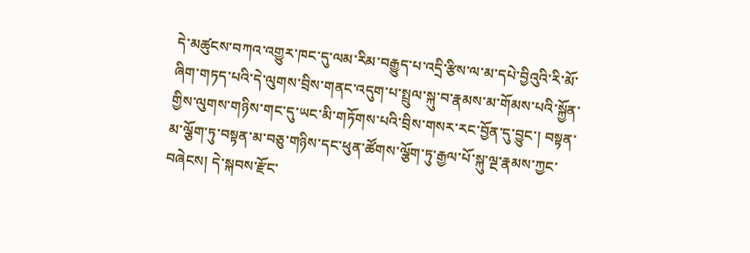དེ་མཚུངས་བཀའ་འགྱུར་ཁང་དུ་ལམ་རིམ་བརྒྱུད་པ་འདྲི་རྩིས་ལ་མ་དཔེ་བྱིའུའི་རི་མོ་ཞིག་གཏད་པའི་དེ་ལུགས་བྲིས་གནང་འདུག་པ་སྤྲུལ་སྐུ་བ་རྣམས་མ་གོམས་པའི་སྐྱོན་གྱིས་ལུགས་གཉིས་གང་དུ་ཡང་མི་གཏོགས་པའི་བྲིས་གསར་རང་བྱོན་དུ་བྱུང་། བསྟན་མ་ལྕོག་ཏུ་བསྟན་མ་བཅུ་གཉིས་དང་ཕུན་ཚོགས་ལྕོག་ཏུ་རྒྱལ་པོ་སྐུ་ལྔ་རྣམས་ཀྱང་བཞེངས། དེ་སྐབས་རྫོང་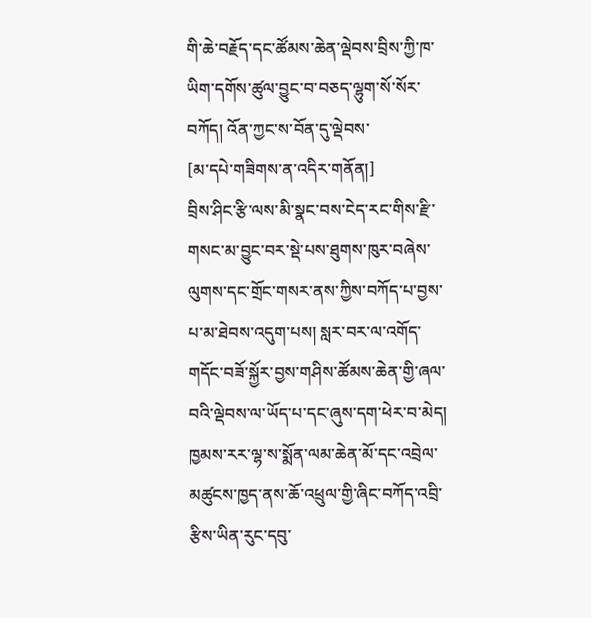གི་ཆེ་བརྗོད་དང་ཚོམས་ཆེན་ལྡེབས་བྲིས་ཀྱི་ཁ་ཡིག་དགོས་ཚུལ་བྱུང་བ་བཅད་ལྷུག་སོ་སོར་བཀོད། འོན་ཀྱང་ས་བོན་དུ་ལྡེབས་
[མ་དཔེ་གཟིགས་ན་འདིར་གནོན།]
བྲིས་ཤིང་རྩི་ལས་མི་སྣང་བས་ངེད་རང་གིས་རྫི་གསང་མ་བྱུང་བར་སྡེ་པས་ཐུགས་ཁུར་བཞེས་ལུགས་དང་གྲོང་གསར་ནས་ཀྱིས་བཀོད་པ་བྱས་པ་མ་ཐེབས་འདུག་པས། སླར་བར་ལ་འགོད་གདོང་བཟོ་སྐྱོར་བྱས་གཤིས་ཚོམས་ཆེན་གྱི་ཞལ་བའི་ལྡེབས་ལ་ཡོད་པ་དང་ཞུས་དག་ཕེར་བ་མེད། ཁྱམས་རར་ལྷ་ས་སྨོན་ལམ་ཆེན་མོ་དང་འབྲེལ་མཚུངས་ཁྱད་ནས་ཆོ་འཕྲུལ་གྱི་ཞིང་བཀོད་འབྲི་རྩིས་ཡིན་རུང་དབུ་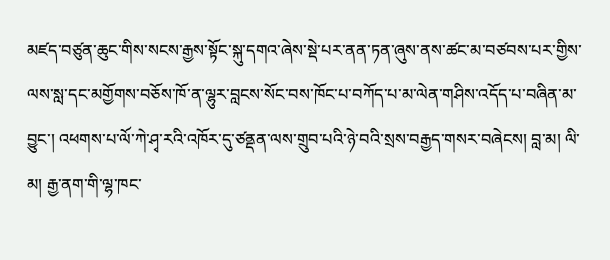མཛད་བཙུན་ཆུང་གིས་སངས་རྒྱས་སྟོང་སྐུ་དགའ་ཞེས་སྡེ་པར་ནན་ཏན་ཞུས་ནས་ཚང་མ་བཙབས་པར་གྱིས་ལས་སླ་དང་མགྱོགས་བཅོས་ཁོ་ན་ལྷུར་བླངས་སོང་བས་ཁོང་པ་བཀོད་པ་མ་ལེན་གཤིས་འདོད་པ་བཞིན་མ་བྱུང་། འཕགས་པ་ལོ་ཀེ་ཤྭ་རའི་འཁོར་དུ་ཙནྡན་ལས་གྲུབ་པའི་ཉེ་བའི་སྲས་བརྒྱད་གསར་བཞེངས། བླ་མ། ལི་མ། རྒྱ་ནག་གི་ལྷ་ཁང་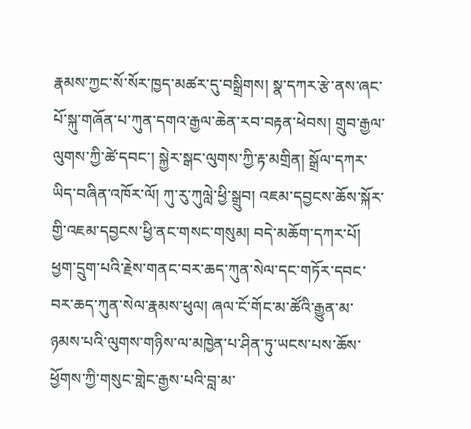རྣམས་ཀྱང་སོ་སོར་ཁྱད་མཚར་དུ་བསྒྲིགས། སྣ་དཀར་རྩེ་ནས་ཞང་པོ་སྐུ་གཞོན་པ་ཀུན་དགའ་རྒྱལ་ཆེན་རབ་བརྟན་ཕེབས། གྲུབ་རྒྱལ་ལུགས་ཀྱི་ཚེ་དབང་། སྐྱེར་སྒང་ལུགས་ཀྱི་རྟ་མགྲིན། སྒྲོལ་དཀར་ཡིད་བཞིན་འཁོར་ལོ། ཀུ་རུ་ཀུལླེ་ཕྱི་སྒྲུབ། འཇམ་དབྱངས་ཆོས་སྐོར་གྱི་འཇམ་དབྱངས་ཕྱི་ནང་གསང་གསུམ། བདེ་མཆོག་དཀར་པོ། ཕྱག་དྲུག་པའི་རྗེས་གནང་བར་ཆད་ཀུན་སེལ་དང་གཏོར་དབང་བར་ཆད་ཀུན་སེལ་རྣམས་ཕུལ། ཞལ་ངོ་གོང་མ་ཚོའི་རྒྱུན་མ་ཉམས་པའི་ལུགས་གཉིས་ལ་མཁྱེན་པ་ཤིན་ཏུ་ཡངས་པས་ཆོས་ཕྱོགས་ཀྱི་གསུང་གླེང་རྒྱས་པའི་བླ་མ་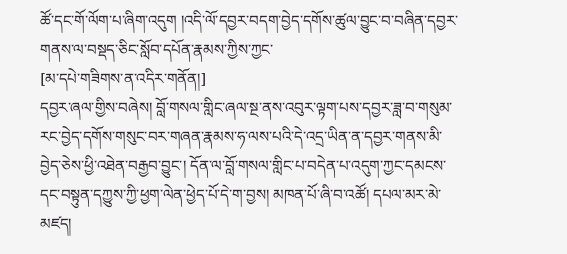ཚོ་དང་གོ་ལོག་པ་ཞིག་འདུག །འདི་ལོ་དབྱར་བདག་བྱེད་དགོས་ཚུལ་བྱུང་བ་བཞིན་དབྱར་གནས་ལ་བསྡད་ཅིང་སློབ་དཔོན་རྣམས་ཀྱིས་ཀྱང་
[མ་དཔེ་གཟིགས་ན་འདིར་གནོན།]
དབྱར་ཞལ་གྱིས་བཞེས། བློ་གསལ་གླིང་ཞལ་སྔ་ནས་འབུར་ལྟག་པས་དབྱར་ཟླ་བ་གསུམ་རང་བྱེད་དགོས་གསུང་བར་གཞན་རྣམས་ཧ་ལས་པའི་དེ་འདྲ་ཡིན་ན་དབྱར་གནས་མི་བྱེད་ཅེས་ཕྱི་འཐེན་བརྒྱབ་བྱུང་། དོན་ལ་བློ་གསལ་གླིང་པ་བདེན་པ་འདུག་ཀྱང་དམངས་དང་བསྟུན་དཀྱུས་ཀྱི་ཕྱག་ལེན་ཕྱེད་པོ་དེ་ག་བྱས། མཁན་པོ་ཞི་བ་འཚོ། དཔལ་མར་མེ་མཛད།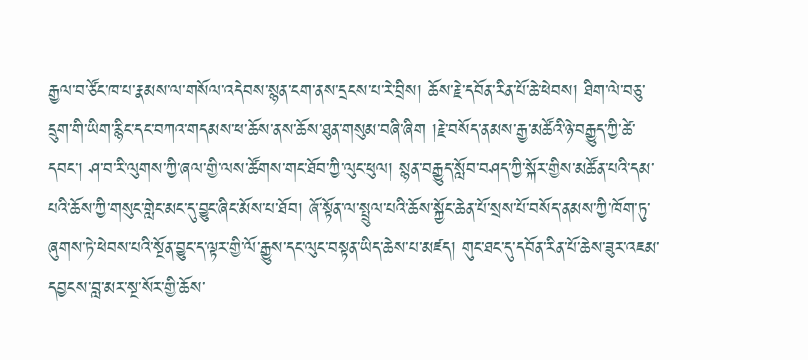རྒྱལ་བ་ཙོང་ཁ་པ་རྣམས་ལ་གསོལ་འདེབས་སྙན་ངག་ནས་དྲངས་པ་རེ་བྲིས། ཆོས་རྗེ་དབོན་རིན་པོ་ཆེ་ཕེབས། ཐིག་ལེ་བཅུ་དྲུག་གི་ཡིག་རྙིང་དང་བཀའ་གདམས་ཕ་ཆོས་ནས་ཆོས་ཐུན་གསུམ་བཞི་ཞིག །རྗེ་བསོད་ནམས་རྒྱ་མཚོའི་ཉེ་བརྒྱུད་ཀྱི་ཚེ་དབང་། ཤ་བ་རི་ལུགས་ཀྱི་ཞལ་གྱི་ལས་ཚོགས་གང་ཐོབ་ཀྱི་ལུང་ཕུལ། སྙན་བརྒྱུད་སློབ་བཤད་ཀྱི་སྐོར་གྱིས་མཚོན་པའི་དམ་པའི་ཆོས་ཀྱི་གསུང་གླེང་མང་དུ་བྱུང་ཞིང་མོས་པ་ཐོབ། ཞོ་སྟོན་ལ་སྤྲུལ་པའི་ཆོས་སྐྱོང་ཆེན་པོ་སྲས་པོ་བསོད་ནམས་ཀྱི་ཁོག་ཏུ་ཞུགས་ཏེ་ཕེབས་པའི་སྔོན་བྱུང་ད་ལྟར་གྱི་ལོ་རྒྱུས་དང་ལུང་བསྟན་ཡིད་ཆེས་པ་མཛད། གུང་ཐང་དུ་དབོན་རིན་པོ་ཆེས་ཟུར་འཇམ་དབྱངས་བླ་མར་སྔ་སོར་གྱི་ཆོས་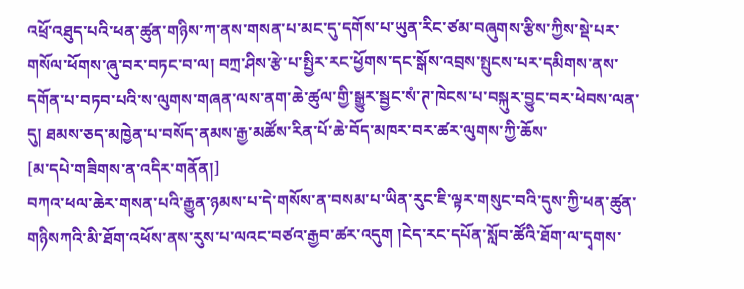འཕྲོ་འཐུད་པའི་ཕན་ཚུན་གཉིས་ཀ་ནས་གསན་པ་མང་དུ་དགོས་པ་ཡུན་རིང་ཙམ་བཞུགས་རྩིས་ཀྱིས་སྡེ་པར་གསོལ་ཕོགས་ཞུ་བར་བཏང་བ་ལ། བཀྲ་ཤིས་རྩེ་པ་སྤྱིར་རང་ཕྱོགས་དང་སྒོས་འབྲས་སྤུངས་པར་དམིགས་ནས་དགོན་པ་བཏབ་པའི་ས་ལུགས་གཞན་ལས་ནག་ཆེ་ཚུལ་གྱི་སྒྱུར་སྦྱང་སཾ་ཊ་ཁེངས་པ་བསྐུར་བྱུང་བར་ཕེབས་ལན་དུ། ཐམས་ཅད་མཁྱེན་པ་བསོད་ནམས་རྒྱ་མཚོས་རིན་པོ་ཆེ་བོད་མཁར་བར་ཚར་ལུགས་ཀྱི་ཆོས་
[མ་དཔེ་གཟིགས་ན་འདིར་གནོན།]
བཀའ་ཕལ་ཆེར་གསན་པའི་རྒྱུན་ཉམས་པ་དེ་གསོས་ན་བསམ་པ་ཡིན་རུང་ཇི་ལྟར་གསུང་བའི་དུས་ཀྱི་ཕན་ཚུན་གཉིསཀའི་མི་ཐོག་འཕོས་ནས་རུས་པ་ལའང་བཙའ་རྒྱབ་ཚར་འདུག །ངེད་རང་དཔོན་སློབ་ཚོའི་ཐོག་ལ་དྭགས་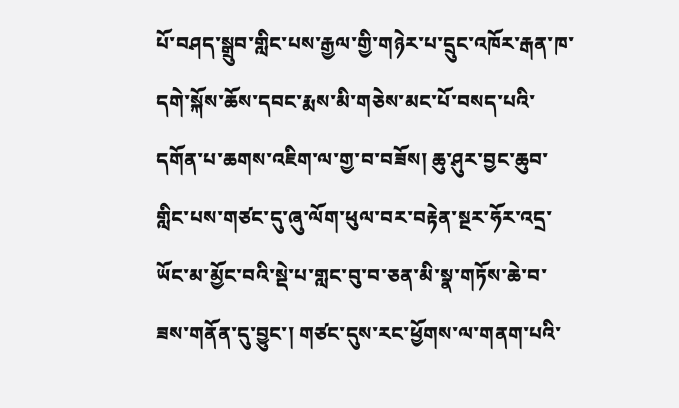པོ་བཤད་སྒྲུབ་གླིང་པས་རྒྱལ་གྱི་གཉེར་པ་དྲུང་འཁོར་རྒན་ཁ་དགེ་སྐོས་ཆོས་དབང་རྨས་མི་གཅེས་མང་པོ་བསད་པའི་དགོན་པ་ཆགས་འཇིག་ལ་གྱ་བ་བཟོས། ཆུ་ཤུར་བྱང་ཆུབ་གླིང་པས་གཙང་དུ་ཞུ་ལོག་ཕུལ་བར་བརྟེན་སྔར་ཧོར་འདྲ་ཡོང་མ་མྱོང་བའི་སྡེ་པ་གླང་བུ་བ་ཅན་མི་སྣ་གཏོས་ཆེ་བ་ཟས་གནོན་དུ་བྱུང་། གཙང་དུས་རང་ཕྱོགས་ལ་གནག་པའི་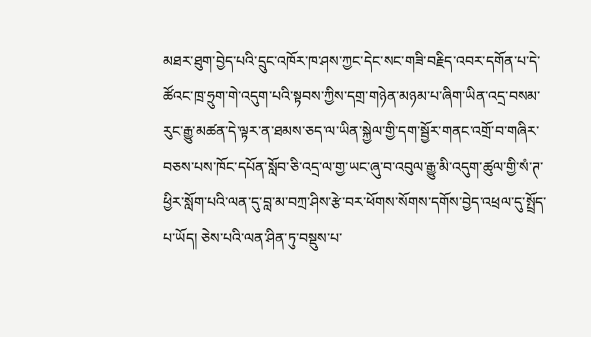མཐར་ཐུག་བྱེད་པའི་དྲུང་འཁོར་ཁ་ཤས་ཀྱང་དེང་སང་གཟི་བརྗིད་འབར་དགོན་པ་དེ་ཚོའང་ཁྲ་ཧྲུག་གེ་འདུག་པའི་སྟབས་ཀྱིས་དགྲ་གཉེན་མཉམ་པ་ཞིག་ཡིན་འདྲ་བསམ་རུང་རྒྱུ་མཚན་དེ་ལྟར་ན་ཐམས་ཅད་ལ་ཡིན་སྐྱེལ་གྱི་དག་སྦྱོར་གནང་འགྲོ་བ་གཞིར་བཅས་པས་ཁོང་དཔོན་སློབ་ཅི་འདྲ་ལ་གྱ་ཡང་ཞུ་བ་འབུལ་རྒྱུ་མི་འདུག་ཚུལ་གྱི་སཾ་ཊ་ཕྱིར་སློག་པའི་ལན་དུ་བླ་མ་བཀྲ་ཤིས་རྩེ་བར་ཕོགས་སོགས་དགོས་བྱེད་འཕྲལ་དུ་སྤྲོད་པ་ཡོད། ཅེས་པའི་ལན་ཤིན་ཏུ་བསྡུས་པ་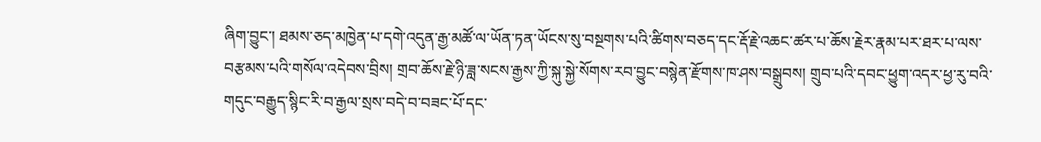ཞིག་བྱུང་། ཐམས་ཅད་མཁྱེན་པ་དགེ་འདུན་རྒྱ་མཚོ་ལ་ཡོན་ཏན་ཡོངས་སུ་བསྔགས་པའི་ཚིགས་བཅད་དང་རྡོ་རྗེ་འཆང་ཚར་པ་ཆོས་རྗེར་རྣམ་པར་ཐར་པ་ལས་བརྩམས་པའི་གསོལ་འདེབས་བྲིས། གྲབ་ཆོས་རྗེ་ཉི་ཟླ་སངས་རྒྱས་ཀྱི་སྐུ་སྐྱེ་སོགས་རབ་བྱུང་བསྙེན་རྫོགས་ཁ་ཤས་བསྒྲུབས། གྲུབ་པའི་དབང་ཕྱུག་འདར་ཕྱ་རུ་བའི་གདུང་བརྒྱུད་སྙིང་རི་བ་རྒྱལ་སྲས་བདེ་བ་བཟང་པོ་དང་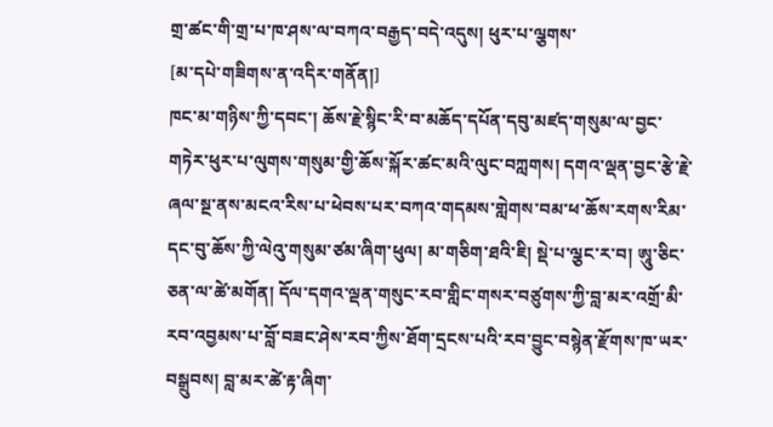གྲ་ཚང་གི་གྲ་པ་ཁ་ཤས་ལ་བཀའ་བརྒྱད་བདེ་འདུས། ཕུར་པ་ལྕགས་
[མ་དཔེ་གཟིགས་ན་འདིར་གནོན།]
ཁང་མ་གཉིས་ཀྱི་དབང་། ཆོས་རྗེ་སྙིང་རི་བ་མཆོད་དཔོན་དབུ་མཛད་གསུམ་ལ་བྱང་གཏེར་ཕུར་པ་ལུགས་གསུམ་གྱི་ཆོས་སྐོར་ཚང་མའི་ལུང་བཀླགས། དགའ་ལྡན་བྱང་རྩེ་རྗེ་ཞལ་སྔ་ནས་མངའ་རིས་པ་ཕེབས་པར་བཀའ་གདམས་གླེགས་བམ་ཕ་ཆོས་རགས་རིམ་དང་བུ་ཆོས་ཀྱི་ལེའུ་གསུམ་ཙམ་ཞིག་ཕུལ། མ་གཅིག་ཐའི་ཇི། སྡེ་པ་ལྕང་ར་བ། ཨཱུ་ཅིང་ཅན་ལ་ཚེ་མགོན། དོལ་དགའ་ལྡན་གསུང་རབ་གླིང་གསར་བཙུགས་ཀྱི་བླ་མར་འགྲོ་མི་རབ་འབྱམས་པ་བློ་བཟང་ཤེས་རབ་ཀྱིས་ཐོག་དྲངས་པའི་རབ་བྱུང་བསྙེན་རྫོགས་ཁ་ཡར་བསྒྲུབས། བླ་མར་ཚེ་རྟ་ཞིག་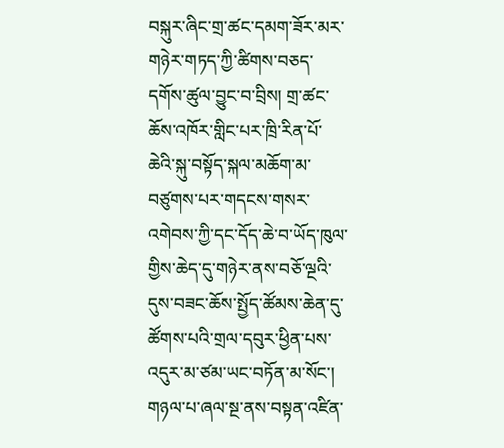བསྐུར་ཞིང་གྲ་ཚང་དམག་ཟོར་མར་གཉེར་གཏད་ཀྱི་ཚིགས་བཅད་དགོས་ཚུལ་བྱུང་བ་བྲིས། གྲ་ཚང་ཆོས་འཁོར་གླིང་པར་ཁྲི་རིན་པོ་ཆེའི་སྐུ་བསྟོད་སྐལ་མཆོག་མ་བཙུགས་པར་གདངས་གསར་འགེབས་ཀྱི་དང་དོད་ཆེ་བ་ཡོད་ཁུལ་གྱིས་ཆེད་དུ་གཉེར་ནས་བཅོ་ལྔའི་དུས་བཟང་ཆོས་སྤྱོད་ཚོམས་ཆེན་དུ་ཚོགས་པའི་གྲལ་དབུར་ཕྱིན་པས་འདུར་མ་ཙམ་ཡང་བཏོན་མ་སོང་། གཉལ་པ་ཞལ་སྔ་ནས་བསྟན་འཛིན་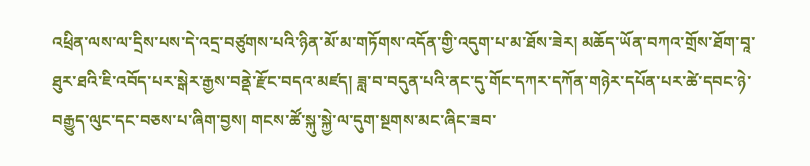འཕྲིན་ལས་ལ་དྲིས་པས་དེ་འདྲ་བཙུགས་པའི་ཉིན་མོ་མ་གཏོགས་འདོན་གྱི་འདུག་པ་མ་ཐོས་ཟེར། མཆོད་ཡོན་བཀའ་གྲོས་ཐོག་བཱ་ཐུར་ཐའི་ཇི་འབོད་པར་སྒེར་རྒྱས་བནྡེ་རྫོང་བདའ་མཛད། ཟླ་བ་བདུན་པའི་ནང་དུ་གོང་དཀར་དཀོན་གཉེར་དཔོན་པར་ཚེ་དབང་ཉེ་བརྒྱུད་ལུང་དང་བཅས་པ་ཞིག་བྱས། གངས་ཚོ་སྐུ་སྐྱེ་ལ་དུག་སྔགས་མང་ཞིང་ཟབ་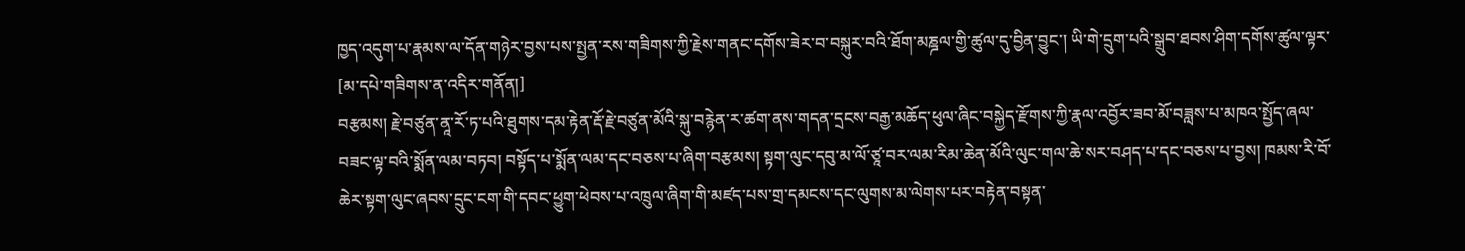ཁྱད་འདུག་པ་རྣམས་ལ་དོན་གཉེར་བྱས་པས་སྤྱན་རས་གཟིགས་ཀྱི་རྗེས་གནང་དགོས་ཟེར་བ་བསྐུར་བའི་ཐོག་མཎྜལ་གྱི་ཚུལ་དུ་བྱིན་བྱུང་། ཡི་གེ་དྲུག་པའི་སྒྲུབ་ཐབས་ཤིག་དགོས་ཚུལ་ལྟར་
[མ་དཔེ་གཟིགས་ན་འདིར་གནོན།]
བརྩམས། རྗེ་བཙུན་ནཱ་རོ་ཏ་པའི་ཐུགས་དམ་རྟེན་རྡོ་རྗེ་བཙུན་མོའི་སྐུ་བརྙེན་ར་ཚག་ནས་གདན་དྲངས་བརྒྱ་མཆོད་ཕུལ་ཞིང་བསྐྱེད་རྫོགས་ཀྱི་རྣལ་འབྱོར་ཟབ་མོ་བཟླས་པ་མཁའ་སྤྱོད་ཞལ་བཟང་ལྟ་བའི་སྨོན་ལམ་བཏབ། བསྟོད་པ་སྨོན་ལམ་དང་བཅས་པ་ཞིག་བརྩམས། སྟག་ལུང་དབུ་མ་ལོ་ཙཱ་བར་ལམ་རིམ་ཆེན་མོའི་ལུང་གལ་ཆེ་སར་བཤད་པ་དང་བཅས་པ་བྱས། ཁམས་རི་བོ་ཆེར་སྟག་ལུང་ཞབས་དྲུང་ངག་གི་དབང་ཕྱུག་ཕེབས་པ་འཁྲུལ་ཞིག་གི་མཛད་པས་གྲ་དམངས་དང་ལུགས་མ་ལེགས་པར་བརྟེན་བསྟན་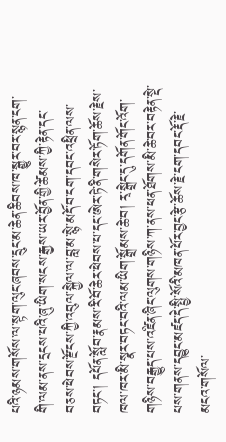པའི་ཉམས་གསོས་ལ་སྟག་ལུང་ཞབས་དྲུང་མ་ཆེན་ཆིབས་ཁ་སྒྱུར་བར་སྙན་ངག་གི་ལམ་ནས་དྲངས་པའི་ཞུ་ཡིག་སངས་རྒྱས་ཡར་བྱོན་གྱི་ཚེམས་ཀྱི་རྟེན་དང་བཅས་ཕེབས་རྫོངས་ཀྱི་འབུལ་སྐྱེལ་ལ་བླ་མ་སྙེ་མདོ་བ་ངག་དབང་འཕྲིན་ལས་བཏང་། དཔོན་སློབ་རྣམས་རི་བོ་ཆེར་ཕེབས་པ་དང་ཨེར་ཏེ་ནི་གསེར་ཏོག་ཆོས་རྗེས་ཁལ་ཁར་མི་སྣར་བཏང་བའི་ལམ་ཡིག་སྒྲོམས་ཆེ་བ། རྭ་སྒྲེང་དུ་དགོན་གོང་འོག་གཉིས་བརྒྱུད་པས་འཛིན་ཞིང་ལུགས་གཉིས་ཀ་ནས་ཕན་ཐོགས་མི་ཆེ་བར་བརྟེན་སྡེ་པས་གནས་དབྱུང་མཛད་དེ་སྤྱི་སོའི་མཁན་པོར་བྱང་རྩེ་ཆོས་རྗེ་ངག་དབང་རྡོ་རྗེ་མངའ་གསོལ་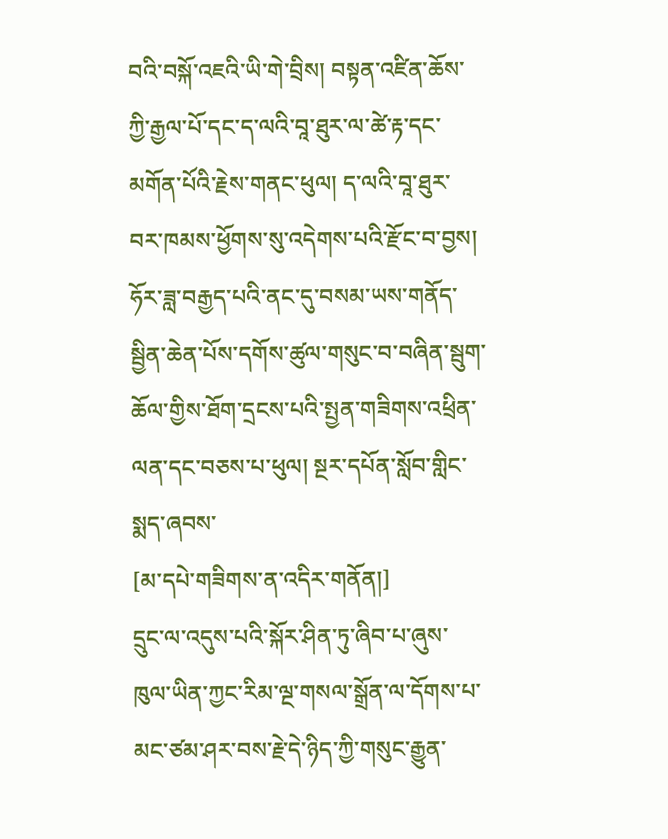བའི་བསྐོ་འཇའི་ཡི་གེ་བྲིས། བསྟན་འཛིན་ཆོས་ཀྱི་རྒྱལ་པོ་དང་ད་ལའི་བཱ་ཐུར་ལ་ཚེ་རྟ་དང་མགོན་པོའི་རྗེས་གནང་ཕུལ། ད་ལའི་བཱ་ཐུར་བར་ཁམས་ཕྱོགས་སུ་འདེགས་པའི་རྫོང་བ་བྱས། ཧོར་ཟླ་བརྒྱད་པའི་ནང་དུ་བསམ་ཡས་གནོད་སྦྱིན་ཆེན་པོས་དགོས་ཚུལ་གསུང་བ་བཞིན་སྦུག་ཆོལ་གྱིས་ཐོག་དྲངས་པའི་སྤྱན་གཟིགས་འཕྲིན་ལན་དང་བཅས་པ་ཕུལ། སྔར་དཔོན་སློབ་གླིང་སྨད་ཞབས་
[མ་དཔེ་གཟིགས་ན་འདིར་གནོན།]
དྲུང་ལ་འདུས་པའི་སྐོར་ཤིན་ཏུ་ཞིབ་པ་ཞུས་ཁུལ་ཡིན་ཀྱང་རིམ་ལྔ་གསལ་སྒྲོན་ལ་དོགས་པ་མང་ཙམ་ཤར་བས་རྗེ་དེ་ཉིད་ཀྱི་གསུང་རྒྱུན་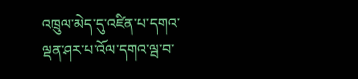འཁྲུལ་མེད་དུ་འཛིན་པ་དགའ་ལྡན་ཤར་པ་འོལ་དགའ་ལྦ་བ་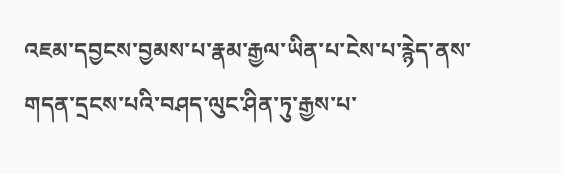འཇམ་དབྱངས་བྱམས་པ་རྣམ་རྒྱལ་ཡིན་པ་ངེས་པ་རྙེད་ནས་གདན་དྲངས་པའི་བཤད་ལུང་ཤིན་ཏུ་རྒྱས་པ་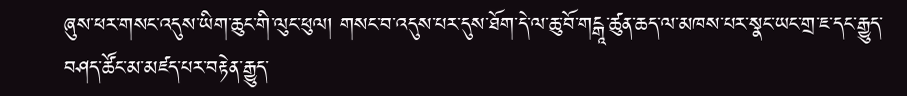ཞུས་ཕར་གསང་འདུས་ཡིག་ཆུང་གི་ལུང་ཕུལ། གསང་བ་འདུས་པར་དུས་ཐོག་དེ་ལ་ཆུ་བོ་གངྒཱ་ཚུན་ཆད་ལ་མཁས་པར་སྣང་ཡང་གྲ་ཇ་དང་རྒྱུད་བཤད་ཚོང་མ་མཛད་པར་བརྟེན་རྒྱུད་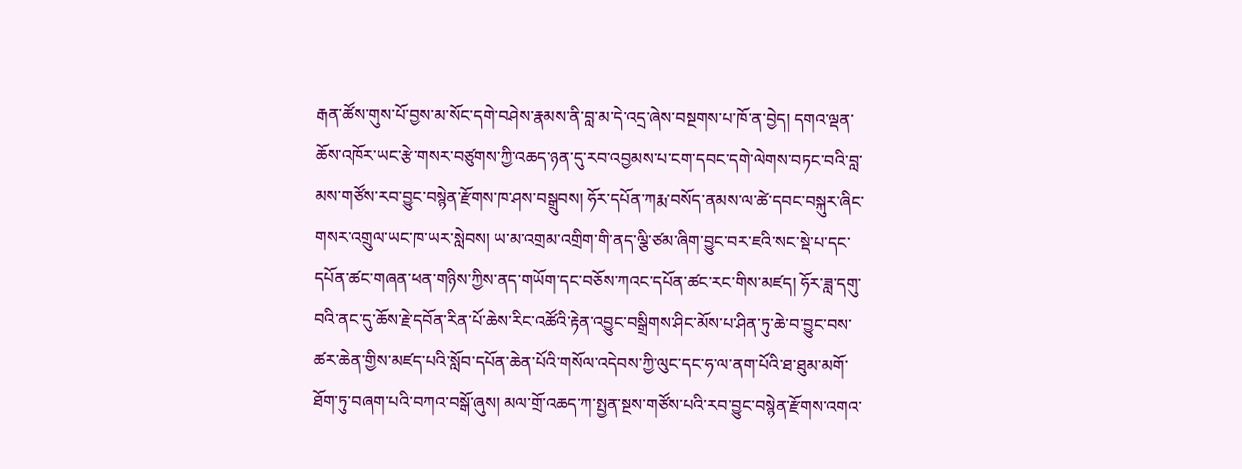རྒན་ཚོས་གུས་པོ་བྱས་མ་སོང་དགེ་བཤེས་རྣམས་ནི་བླ་མ་དེ་འདྲ་ཞེས་བསྔགས་པ་ཁོ་ན་བྱེད། དགའ་ལྡན་ཆོས་འཁོར་ཡང་རྩེ་གསར་བཙུགས་ཀྱི་འཆད་ཉན་དུ་རབ་འབྱམས་པ་ངག་དབང་དགེ་ལེགས་བཏང་བའི་བླ་མས་གཙོས་རབ་བྱུང་བསྙེན་རྫོགས་ཁ་ཤས་བསྒྲུབས། ཧོར་དཔོན་ཀརྨ་བསོད་ནམས་ལ་ཚེ་དབང་བསྐུར་ཞིང་གསར་འགྲུལ་ཡང་ཁ་ཡར་སླེབས། ཡ་མ་འགྲམ་འགྲིག་གི་ནད་ལྕི་ཙམ་ཞིག་བྱུང་བར་ཇའི་སང་སྡེ་པ་དང་དཔོན་ཚང་གཞན་ཕན་གཉིས་ཀྱིས་ནད་གཡོག་དང་བཅོས་ཀའང་དཔོན་ཚང་རང་གིས་མཛད། ཧོར་ཟླ་དགུ་བའི་ནང་དུ་ཆོས་རྗེ་དབོན་རིན་པོ་ཆེས་རིང་འཚོའི་རྟེན་འབྱུང་བསྒྲིགས་ཤིང་མོས་པ་ཤིན་ཏུ་ཆེ་བ་བྱུང་བས་ཚར་ཆེན་གྱིས་མཛད་པའི་སློབ་དཔོན་ཆེན་པོའི་གསོལ་འདེབས་ཀྱི་ལུང་དང་ཧ་ལ་ནག་པོའི་ཐ་ཐུམ་མགོ་ཐོག་ཏུ་བཞག་པའི་བཀའ་བསྒོ་ཞུས། མལ་གྲོ་འཆད་ཀ་སྤྱན་སྔས་གཙོས་པའི་རབ་བྱུང་བསྙེན་རྫོགས་འགའ་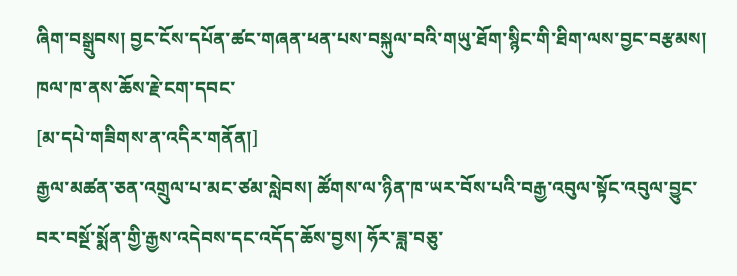ཞིག་བསྒྲུབས། བྱང་ངོས་དཔོན་ཚང་གཞན་ཕན་པས་བསྐུལ་བའི་གཡུ་ཐོག་སྙིང་གི་ཐིག་ལས་བྱང་བརྩམས། ཁལ་ཁ་ནས་ཆོས་རྗེ་ངག་དབང་
[མ་དཔེ་གཟིགས་ན་འདིར་གནོན།]
རྒྱལ་མཚན་ཅན་འགྲུལ་པ་མང་ཙམ་སླེབས། ཚོགས་ལ་ཉིན་ཁ་ཡར་བོས་པའི་བརྒྱ་འབུལ་སྟོང་འབུལ་བྱུང་བར་བསྔོ་སྨོན་གྱི་རྒྱས་འདེབས་དང་འདོད་ཆོས་བྱས། ཧོར་ཟླ་བཅུ་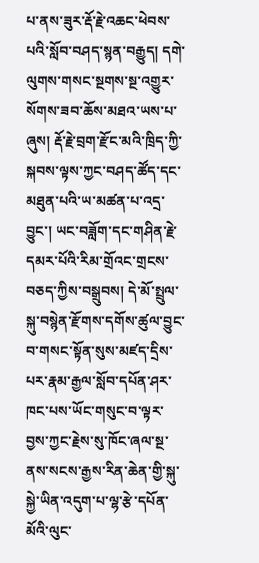པ་ནས་ཟུར་རྡོ་རྗེ་འཆང་ཕེབས་པའི་སློབ་བཤད་སྙན་བརྒྱུད། དགེ་ལུགས་གསང་སྔགས་སྔ་འགྱུར་སོགས་ཟབ་ཆོས་མཐའ་ཡས་པ་ཞུས། རྡོ་རྗེ་བྲག་རྫོང་མའི་ཁྲིད་ཀྱི་སྐབས་ལྟས་ཀྱང་བཤད་ཚོད་དང་མཐུན་པའི་ཡ་མཚན་པ་འདྲ་བྱུང་། ཡང་བཟློག་དང་གཤིན་རྗེ་དམར་པོའི་རིམ་གྲོའང་གྲངས་བཅད་ཀྱིས་བསྒྲུབས། དེ་མོ་སྤྲུལ་སྐུ་བསྙེན་རྫོགས་དགོས་ཚུལ་བྱུང་བ་གསང་སྟོན་སུས་མཛད་དྲིས་པར་རྣམ་རྒྱལ་སློབ་དཔོན་ཤར་ཁང་པས་ཡོང་གསུང་བ་ལྟར་བྱས་ཀྱང་རྗེས་སུ་ཁོང་ཞལ་སྔ་ནས་སངས་རྒྱས་རིན་ཆེན་གྱི་སྐུ་སྐྱེ་ཡིན་འདུག་པ་ལྷ་རྩེ་དཔོན་མོའི་ལུང་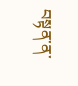བསྟན་ན་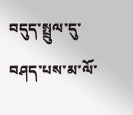བདུད་སྤྲུལ་དུ་བཤད་པས་མ་ལོ་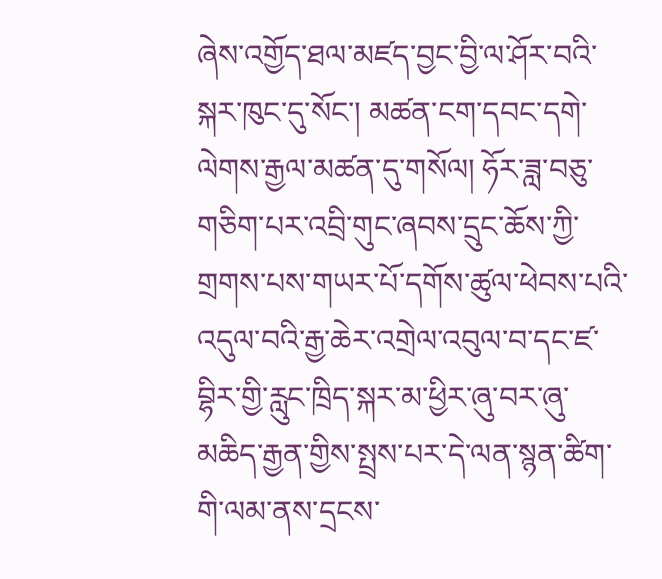ཞེས་འགྱོད་ཐལ་མཛད་བྱང་བྱི་ལ་ཤོར་བའི་སྐར་ཁུང་དུ་སོང་། མཚན་ངག་དབང་དགེ་ལེགས་རྒྱལ་མཚན་དུ་གསོལ། ཧོར་ཟླ་བཅུ་གཅིག་པར་འབྲི་གུང་ཞབས་དྲུང་ཆོས་ཀྱི་གྲགས་པས་གཡར་པོ་དགོས་ཚུལ་ཕེབས་པའི་འདུལ་བའི་རྒྱ་ཆེར་འགྲེལ་འབུལ་བ་དང་ཛ་བྷིར་གྱི་རླུང་ཁྲིད་སྐར་མ་ཕྱིར་ཞུ་བར་ཞུ་མཆིད་རྒྱན་གྱིས་སྤྲས་པར་དེ་ལན་སྙན་ཚིག་གི་ལམ་ནས་དྲངས་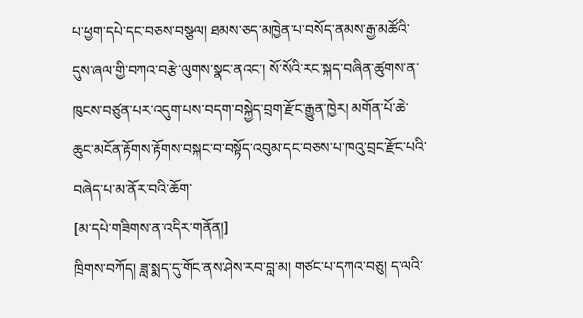པ་ཕྱག་དཔེ་དང་བཅས་བསྩལ། ཐམས་ཅད་མཁྱེན་པ་བསོད་ནམས་རྒྱ་མཚོའི་དུས་ཞལ་གྱི་བཀའ་བརྩེ་ལུགས་སྣང་ནའང་། སོ་སོའི་རང་སྐད་བཞིན་ཚུགས་ན་ཁུངས་བཙུན་པར་འདུག་པས་བདག་བསྐྱེད་བྲག་རྫོང་རྒྱུན་ཁྱེར། མགོན་པོ་ཆེ་ཆུང་མངོན་རྟོགས་རྟོགས་བསྐང་བ་བསྟོད་འབུམ་དང་བཅས་པ་ཁའུ་བྲང་རྫོང་པའི་བཞེད་པ་མ་ནོར་བའི་ཆོག་
[མ་དཔེ་གཟིགས་ན་འདིར་གནོན།]
ཁྲིགས་བཀོད། ཟླ་སྨད་དུ་གོང་ནས་ཤེས་རབ་བླ་མ། གཙང་པ་དཀའ་བཅུ། ད་ལའི་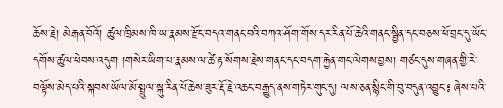ཆོས་རྗེ། མེརྒན་བོའོ། ཚུལ་ཁྲིམས་ཁི་ཡ་རྣམས་རྫོང་བདའ་གནང་བའི་བཀའ་ཤོག་གོས་དར་རིན་པོ་ཆེའི་གནང་སྦྱིན་དང་བཅས་ཕོ་བྲང་དུ་ཡོང་དགོས་ཚུལ་ཕེབས་འདུག །གསེར་ཡིག་པ་རྣམས་ལ་ཚེ་རྟ་སོགས་རྗེས་གནང་དང་བདག་རྐྱེན་གང་ལེགས་བྱས། གཙང་དུས་གཞན་གྱི་རེ་བལྟོས་མེད་པའི་སྐབས་ཡོལ་མོ་སྤྲུལ་སྐུ་རིན་པོ་ཆེས་ཟུར་རྡོ་རྗེ་འཆང་བརྒྱུད་ནས་གཏེར་གུང་དུ། ལས་ཅན་སྙིང་གི་བུ་བདུན་འབྱུང་༔ ཞེས་པའི་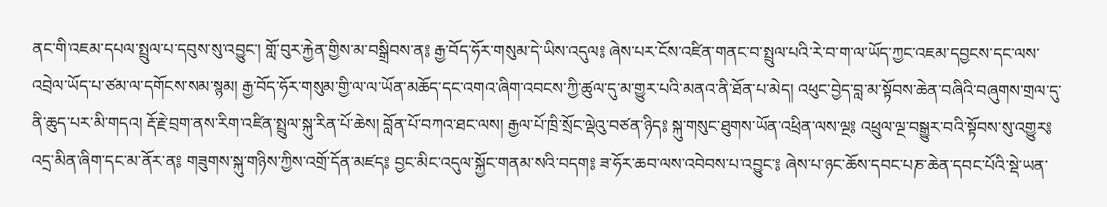ནང་གི་འཇམ་དཔལ་སྤྲུལ་པ་དབུས་སུ་འབྱུང་། གློ་བུར་རྐྱེན་གྱིས་མ་བསྒྲིབས་ན༔ རྒྱ་བོད་ཧོར་གསུམ་དེ་ཡིས་འདུལ༔ ཞེས་པར་ངོས་འཛིན་གནང་བ་སྤྲུལ་པའི་རེ་བ་ག་ལ་ཡོད་ཀྱང་འཇམ་དབྱངས་དང་ལས་འབྲེལ་ཡོད་པ་ཙམ་ལ་དགོངས་སམ་སྙམ། རྒྱ་བོད་ཧོར་གསུམ་གྱི་ལ་ལ་ཡོན་མཆོད་དང་འགའ་ཞིག་འབངས་ཀྱི་ཚུལ་དུ་མ་གྱུར་པའི་མནའ་ནི་ཐོན་པ་མེད། འཕུང་བྱེད་བླ་མ་སྟོབས་ཆེན་བཞིའི་བཞུགས་གྲལ་དུ་ནི་ཆུད་པར་མི་གདའ། རྡོ་རྗེ་བྲག་ནས་རིག་འཛིན་སྤྲུལ་སྐུ་རིན་པོ་ཆེས། བློན་པོ་བཀའ་ཐང་ལས། རྒྱལ་པོ་ཁྲི་སྲོང་ལྡེའུ་བཙན་ཉིད༔ སྐུ་གསུང་ཐུགས་ཡོན་འཕྲིན་ལས་ལྔ༔ འཕྲུལ་ལྔ་བསྒྱུར་བའི་སྟོབས་སུ་འགྱུར༔ འདྲ་མིན་ཞིག་དང་མ་ནོར་ན༔ གཟུགས་སྐུ་གཉིས་ཀྱིས་འགྲོ་དོན་མཛད༔ བྱང་མིང་འདུལ་སྐྱོང་གནམ་སའི་བདག༔ ཟ་ཧོར་ཆབ་ལས་འབེབས་པ་འབྱུང་༔ ཞེས་པ་ཉང་ཆོས་དབང་པཎ་ཆེན་དབང་པོའི་སྡེ་ཡན་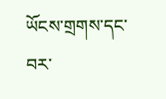ཡོངས་གྲགས་དང་བར་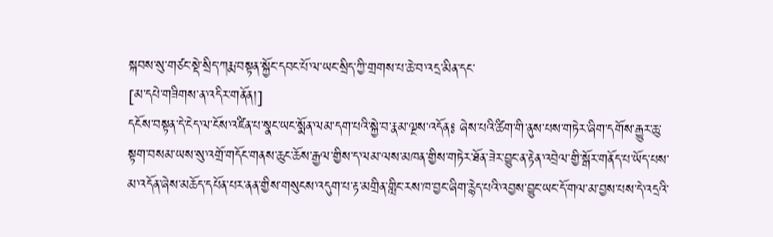སྐབས་སུ་གཙང་སྡེ་སྲིད་ཀརྨ་བསྟན་སྐྱོང་དབང་པོ་ལ་ཡང་སྲིད་ཀྱི་གྲགས་པ་ཆེ་བ་འདྲ་མིན་དང་
[མ་དཔེ་གཟིགས་ན་འདིར་གནོན།]
དངོས་བསྟན་དེ་ངེད་ལ་ངོས་འཛིན་པ་སྣང་ཡང་སྨོན་ལམ་དག་པའི་སྐྱེ་བ་རྣམ་ལྔས་འདོན༔ ཞེས་པའི་ཚིག་གི་ནུས་པས་གཏེར་ཞིག་དགོས་རྒྱུར་ཆུ་སྟག་བསམ་ཡས་སུ་འགྲོ་གདོང་གནས་ཆུང་ཆོས་རྒྱལ་གྱིས་ད་ལམ་ལས་མཁན་གྱིས་གཏེར་ཐོན་ཟེར་བྱུང་ན་རྟེན་འབྲེལ་གྱི་སྒོར་གནོད་པ་ཡོད་པས་མ་འདོན་ཞེས་མཆོད་དཔོན་པར་ནན་གྱིས་གསུངས་འདུག་པ་རྟ་མགྲིན་གླིང་རས་ཁ་བྱང་ཞིག་རྙེད་པའི་འབྱས་བྱུང་ཡང་དོ་གལ་མ་བྱས་པས་དེ་འདྲའི་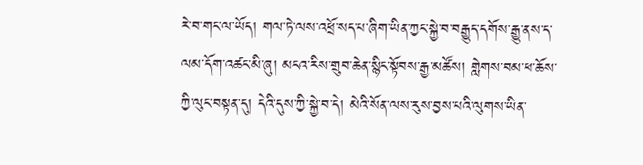རེ་བ་གང་ལ་ཡོད། གལ་ཏེ་ལས་འཕྲོ་སད་པ་ཞིག་ཡིན་ཀྱང་སྐྱེ་བ་བརྒྱུད་དགོས་རྒྱུ་ནས་ད་ལམ་དོག་འཚང་མི་ཞུ། མངའ་རིས་གྲུབ་ཆེན་སྙིང་སྟོབས་རྒྱ་མཚོས། གླེགས་བམ་ཕ་ཆོས་ཀྱི་ལུང་བསྟན་དུ། དེའི་དུས་ཀྱི་སྐྱེ་བ་དེ། མེའི་སོན་ལས་རུས་བྱས་པའི་ལུགས་ཡིན་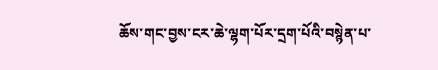ཆོས་གང་བྱས་ངར་ཆེ་ལྷག་པོར་དྲག་པོའི་བསྙེན་པ་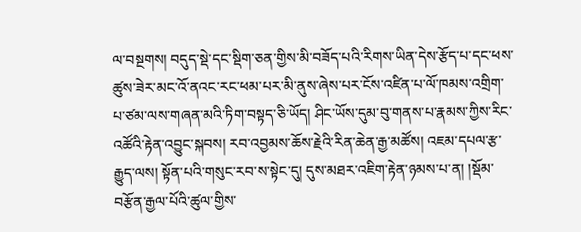ལ་བསྔགས། བདུད་སྡེ་དང་སྡིག་ཅན་གྱིས་མི་བཟོད་པའི་རིགས་ཡིན་དེས་རྩོད་པ་དང་ཕས་ཚུས་ཟེར་མང་འོ་ནའང་རང་ཕམ་པར་མི་ནུས་ཞེས་པར་ངོས་འཛིན་པ་ལོ་ཁམས་འགྲིག་པ་ཙམ་ལས་གཞན་མའི་ཏིག་བསྟད་ཅི་ཡོད། ཤིང་ཡོས་དུམ་བུ་གནས་པ་རྣམས་ཀྱིས་རིང་འཚོའི་རྟེན་འབྱུང་སྐབས། རབ་འབྱམས་ཆོས་རྗེའི་རིན་ཆེན་རྒྱ་མཚོས། འཇམ་དཔལ་རྩ་རྒྱུད་ལས། སྟོན་པའི་གསུང་རབ་ས་སྟེང་དུ། དུས་མཐར་འཇིག་རྟེན་ཉམས་པ་ན། །སྡོམ་བརྩོན་རྒྱལ་པོའི་ཚུལ་གྱིས་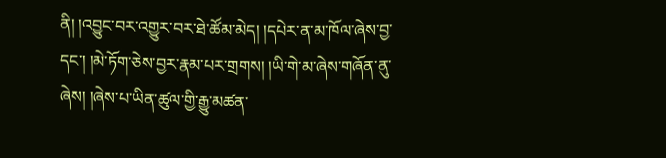ནི། །འབྱུང་བར་འགྱུར་བར་ཐེ་ཚོམ་མེད། །དཔེར་ན་མ་ཁོལ་ཞེས་བྱ་དང་། །མེ་ཏོག་ཅེས་བྱར་རྣམ་པར་གྲགས། །ཡི་གེ་མ་ཞེས་གཞོན་ནུ་ཞེས། །ཞེས་པ་ཡིན་ཚུལ་གྱི་རྒྱུ་མཚན་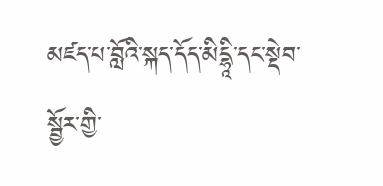མཛད་པ་བློའི་སྐད་དོད་མིདྷཱི་དང་སྡེབ་སྦྱོར་གྱི་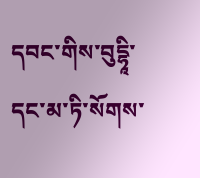དབང་གིས་བུདྷཱི་དང་མ་ཏི་སོགས་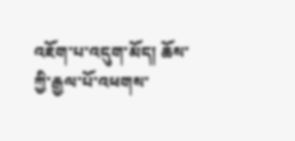འཇོག་པ་འདུག་མོད། ཆོས་ཀྱི་རྒྱལ་པོ་འཕགས་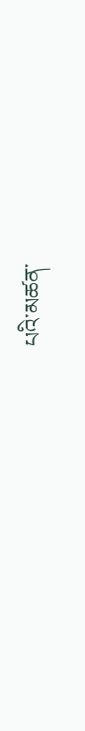པའི་མཚན་